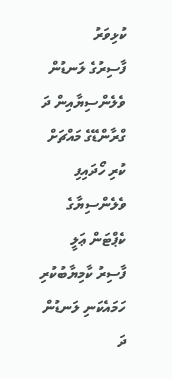ކުޅިވަރު
ފާސިރުގެ ލަނޑުން ވެލެންސިޔާއިން ދަ ގްރާންޑޭގެ މައްޗަށް ކުރި ހޯދައިފި
ވެލެންސިޔާގެ ކެޕްޓަން ޢަލީ ފާސިރު ކާމިޔާބުކުރި ހަމައެކަނި ލަނޑުން ދަ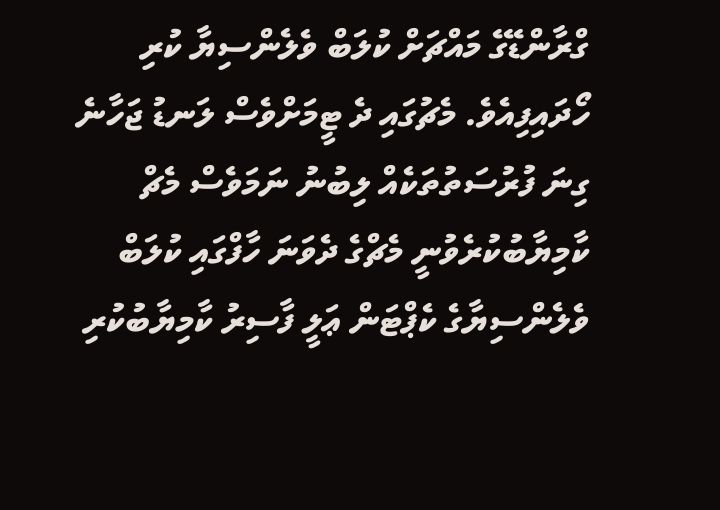ގްރާންޑޭގެ މައްޗަށް ކުލަބް ވެލެންސިޔާ ކުރި ހޯދައިފިއެވެ. މެޗުގައި ދެ ޓީމަށްވެސް ލަނޑު ޖަހާނެ ގިނަ ފުރުސަތުތަކެއް ލިބުނު ނަމަވެސް މެޗް ކާމިޔާބުކުރެވުނީ މެޗްގެ ދެވަނަ ހާފްގައި ކުލަބް ވެލެންސިޔާގެ ކެޕްޓަން ޢަލީ ފާސިރު ކާމިޔާބުކުރި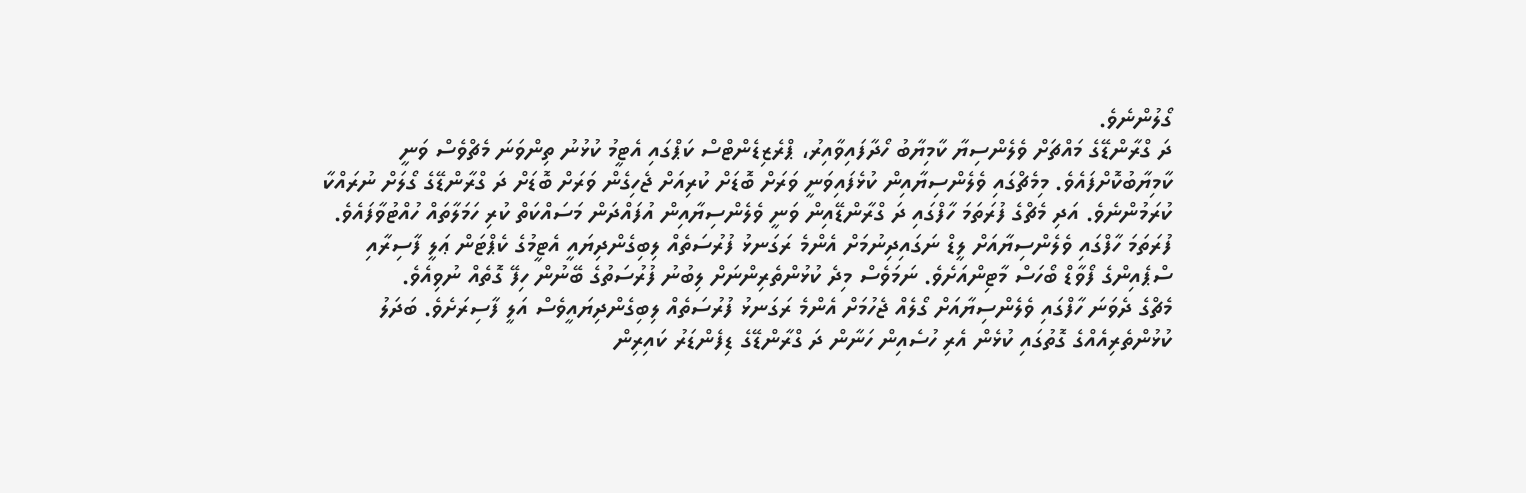ގޯލުންނެވެ.
ދަ ގްރާންޑޭގެ މައްޗަށް ވެލެންސިޔާ ކާމިޔާބު ހޯދާފައިވާއިރު، ޕްރެޒިޑެންޓްސް ކަޕްގައި އެޓީމު ކުޅުނު ތިންވަނަ މެޗްވެސް ވަނީ ކާމިޔާބުކޮށްފައެވެ. މިމެޗްގައި ވެލެންސިޔާއިން ކުޅެފައިވަނީ ވަރަށް ބޮޑަށް ކުރިއަށް ޖެހިގެން ވަރަށް ބޮޑަށް ދަ ގްރާންޑޭގެ ގޯލަށް ނުރައްކާ ކުރަމުންނެވެ. އަދި މެޗްގެ ފުރަތަމަ ހާފްގައި ދަ ގްރާންޑޭއިން ވަނީ ވެލެންސިޔާއިން އުފައްދަން މަސައްކަތް ކުރި ހަމަލާތައް ހުއްޓުވާފައެވެ. ފުރަތަމަ ހާފްގައި ވެލެންސިޔާއަށް ލީޑް ނަގައިދިނުމަށް އެންމެ ރަގަނޅު ފުރުސަތެއް ލިބިގެންދިޔައީ އެޓީމުގެ ކެޕްޓަން ޢަލީ ފާސިރާއި ސްޕެއިންގެ ފޯވާޑް ބޯހަސް މާޓިންއަށެވެ. ނަމަވެސް މިދެ ކުޅުންތެރިންނަށް ލިބުނު ފުރުސަތުގެ ބޭނުން ހިފޭ ގޮތެއް ނުވިއެވެ.
މެޗްގެ ދެވަނަ ހާފްގައި ވެލެންސިޔާއަށް ގޯލެއް ޖެހުމަށް އެންމެ ރަގަނޅު ފުރުސަތެއް ލިބިގެންދިޔައީވެސް އަލީ ފާސިރަށެވެ. ބަދަލު ކުޅުންތެރިއެއްގެ ގޮތުގައި ކުޅެން އެރި ހުސެއިން ހަނާން ދަ ގްރާންޑޭގެ ޑިފެންޑަރު ކައިރިން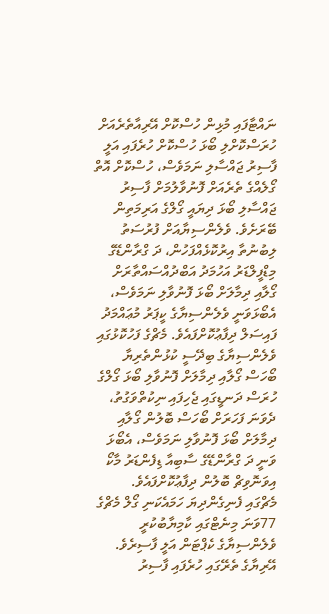ނައްޓާފައި މުޅިން ހުސްކޮށް އޭރިއާތެރެއަށް ހުރަސްކޮށްލި ބޯޅަ ހުސްކޮށް ހުރެފައި އަލީ ފާސިރު ޖައްސާލި ނަމަވެސް، ހުސްކޮށް އޮތް ގޯލެއްގެ ތެރެއަށް ފޮނުވާލުމަށް ފާސިރު ޖައްސާލި ބޯޅަ ދިޔައީ ގޯލްގެ އަރިމަތިން ބޭރަށެވެ. ވެލެންސިޔާއަށް ފުރުސަތު ލިބުނުތާ އިރުކޮޅެއްފަހުން، ދަ ގްރާންޑޭގެ މިޑްފީލްޑަރު އަހުމަދު އަބްދުއްސައްތާރަށް ގޯލާއި ދިމާލަށް ބޯޅަ ފޮނުވާލި ނަމަވެސް، އެބޯޅަވަނީ ވެލެންސިޔާގެ ކީޕަރު މުޢައްމަދު ފައިސަލް ދިފާޢުކޮށްފައެވެ. މެޗްގެ ފަހުކޮޅުގައި ވެލެންސިޔާގެ ބިދޭސީ ކުޅުންތެރިޔާ ބޯހަސް ގޯލާއި ދިމާލަށް ފޮނުވާލި ބޯޅަ ގޯލްގެ ހުރަސް ދަނޑީގައި ޖެހިފައި ނިކުތްވަގުތު، ދެވަނަ ފަހަރަށް ބޯހަސް ބޮލުން ގޯލާއި ދިމާލަށް ބޯޅަ ފޮނުވާލި ނަމަވެސް، އެބޯޅަ ވަނީ ދަ ގްރާންޑޭގެ ސާބިއާ ޑިފެންޑަރު މާކޯ އިވަނޮވިޗް ބޮލުން ދިފާޢުކޮށްފައެވެ.
މެޗްގައި ފެނިގެންދިޔަ ހަމައެކަނި ގޯލް މެޗްގެ 77ވަނަ މިނެޓްގައި ކާމިޔާބުކުރީ ވެލެންސިޔާގެ ކެޕްޓަން އަލީ ފާސިރެވެ. އޭރިޔާގެ ތެރޭގައި ހުރެފައި ފާސިރު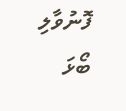ފޮނުވާލި ބޯޅަ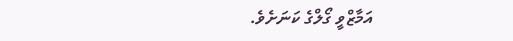އަމާޒްވީ ގޯލްގެ ކަނަށެވެ.